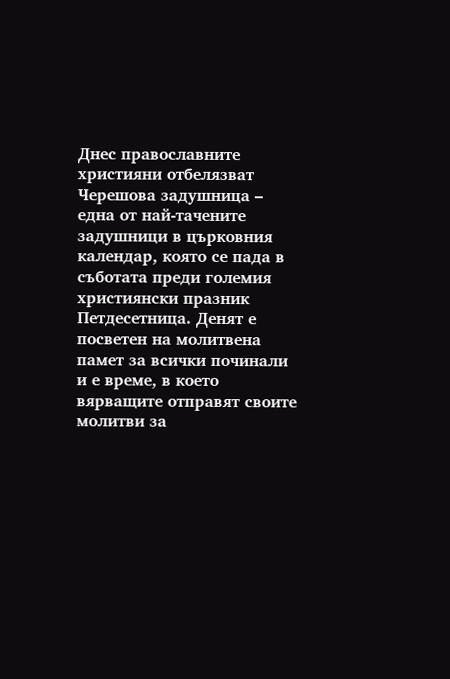Днес православните християни отбелязват Черешова задушница – една от най-тачените задушници в църковния календар, която се пада в съботата преди големия християнски празник Петдесетница. Денят е посветен на молитвена памет за всички починали и е време, в което вярващите отправят своите молитви за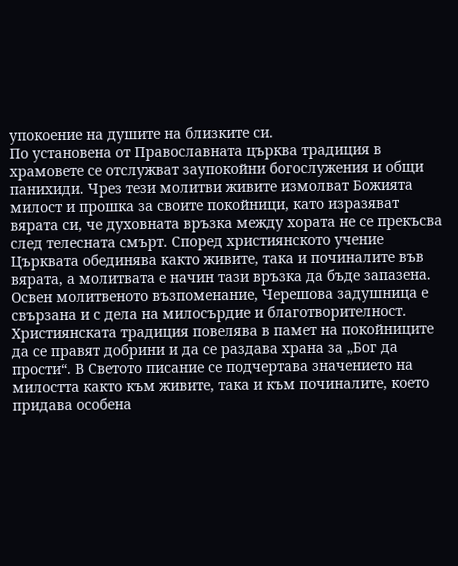упокоение на душите на близките си.
По установена от Православната църква традиция в храмовете се отслужват заупокойни богослужения и общи панихиди. Чрез тези молитви живите измолват Божията милост и прошка за своите покойници, като изразяват вярата си, че духовната връзка между хората не се прекъсва след телесната смърт. Според християнското учение Църквата обединява както живите, така и починалите във вярата, а молитвата е начин тази връзка да бъде запазена.
Освен молитвеното възпоменание, Черешова задушница е свързана и с дела на милосърдие и благотворителност. Християнската традиция повелява в памет на покойниците да се правят добрини и да се раздава храна за „Бог да прости“. В Светото писание се подчертава значението на милостта както към живите, така и към починалите, което придава особена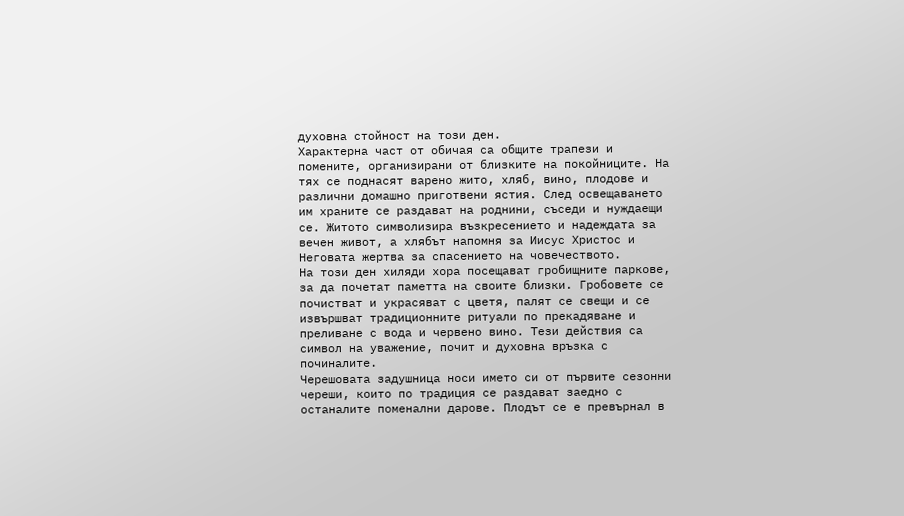духовна стойност на този ден.
Характерна част от обичая са общите трапези и помените, организирани от близките на покойниците. На тях се поднасят варено жито, хляб, вино, плодове и различни домашно приготвени ястия. След освещаването им храните се раздават на роднини, съседи и нуждаещи се. Житото символизира възкресението и надеждата за вечен живот, а хлябът напомня за Иисус Христос и Неговата жертва за спасението на човечеството.
На този ден хиляди хора посещават гробищните паркове, за да почетат паметта на своите близки. Гробовете се почистват и украсяват с цветя, палят се свещи и се извършват традиционните ритуали по прекадяване и преливане с вода и червено вино. Тези действия са символ на уважение, почит и духовна връзка с починалите.
Черешовата задушница носи името си от първите сезонни череши, които по традиция се раздават заедно с останалите поменални дарове. Плодът се е превърнал в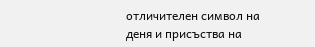отличителен символ на деня и присъства на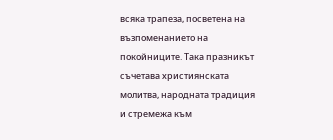всяка трапеза, посветена на възпоменанието на покойниците. Така празникът съчетава християнската молитва, народната традиция и стремежа към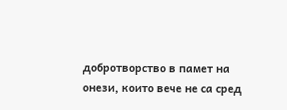добротворство в памет на онези, които вече не са сред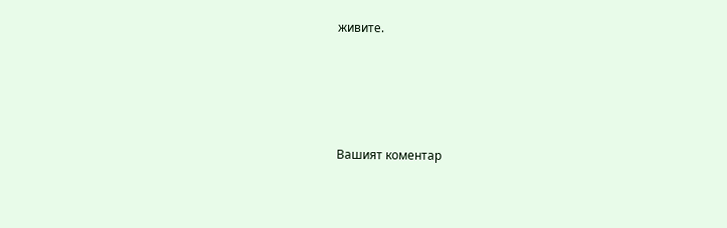живите.





Вашият коментар